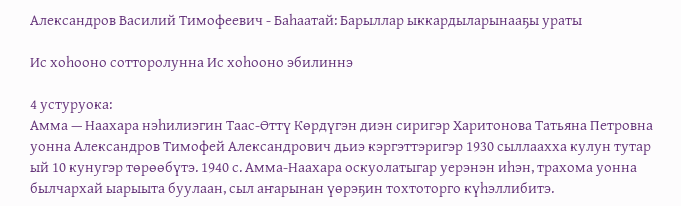Александров Василий Тимофеевич - Баһаатай: Барыллар ыккардыларынааҕы ураты

Ис хоһооно сотторолунна Ис хоһооно эбилиннэ

4 устуруока:
Амма — Наахара нэhилиэгин Таас-Өттү Көрдүгэн диэн сиригэр Харитонова Татьяна Петровна уонна Александров Тимофей Александрович дьиэ кэргэттэригэр 1930 сыллаахха кулун тутар ый 10 кунугэр төрөөбүтэ. 1940 с. Амма-Наахара оскуолатыгар уерэнэн иhэн, трахома уонна былчархай ыарыыта буулаан, сыл аҥарынан үөрэҕин тохтоторго күhэллибитэ.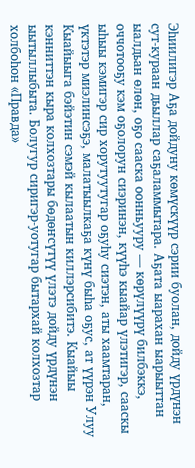Эһиилигэр Аҕа дойдуну көмүскүүр сэрии буолан, дойду үрдүнэн сут-кураан дьыллар саҕаламмытара. Аҕата ыарахан ыарыыттан ыалдьан өлөн, оҕо сааска оонньууру — көрүлүүрү билбэккэ, оччотооҕу кэм оҕолорун сиэринэн, күүһэ кыайар үлэтигэр, сааскы ыhыы кэмигэр сир хорутуутугар оҕуhу сиэтэн, аты хаамтаран, үктэтэр миэлинсэҕэ, малатыылкаҕа күнү быhа оҕус, ат үүрэн Улуу Кыайыыга бэйэтин сэмэй кылаатын киллэрсибитэ. Кыайыы кэнниттэн кыра колхозтары бөдөҥсүтүү үлэтэ дойду үрдүнэн ыытыллыбыта. Болугур сиригэр-уотугар бытархай колхозтар холбоhон «Правда»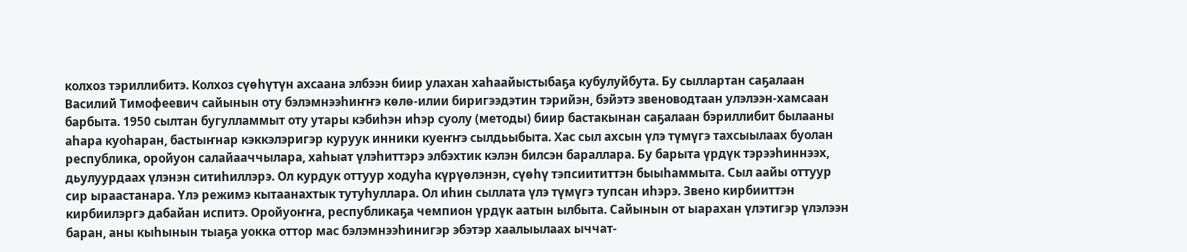колхоз тэриллибитэ. Колхоз сүөһүтүн ахсаана элбээн биир улахан хаһаайыстыбаҕа кубулуйбута. Бу сыллартан саҕалаан Василий Тимофеевич сайынын оту бэлэмнээһиҥҥэ көлө-илии биригээдэтин тэрийэн, бэйэтэ звеноводтаан улэлээн-хамсаан барбыта. 1950 сылтан бугулламмыт оту утары кэбиhэн иhэр суолу (методы) биир бастакынан саҕалаан бэриллибит былааны аhара куоhаран, бастыҥнар кэккэлэригэр куруук инники куеҥҥэ сылдьыбыта. Хас сыл ахсын үлэ түмүгэ тахсыылаах буолан республика, оройуон салайааччылара, хаhыат үлэhиттэрэ элбэхтик кэлэн билсэн бараллара. Бу барыта үрдүк тэрээһиннээх, дьулуурдаах үлэнэн ситиһиллэрэ. Ол курдук оттуур ходуһа күрүөлэнэн, сүөһү тэпсиититтэн быыһаммыта. Сыл аайы оттуур сир ыраастанара. Үлэ режимэ кытаанахтык тутуһуллара. Ол иһин сыллата үлэ түмүгэ тупсан иһэрэ. Звено кирбииттэн кирбиилэргэ дабайан испитэ. Оройуоҥҥа, республикаҕа чемпион үрдүк аатын ылбыта. Сайынын от ыарахан үлэтигэр үлэлээн баран, аны кыһынын тыаҕа уокка оттор мас бэлэмнээhинигэр эбэтэр хаалыылаах ыччат-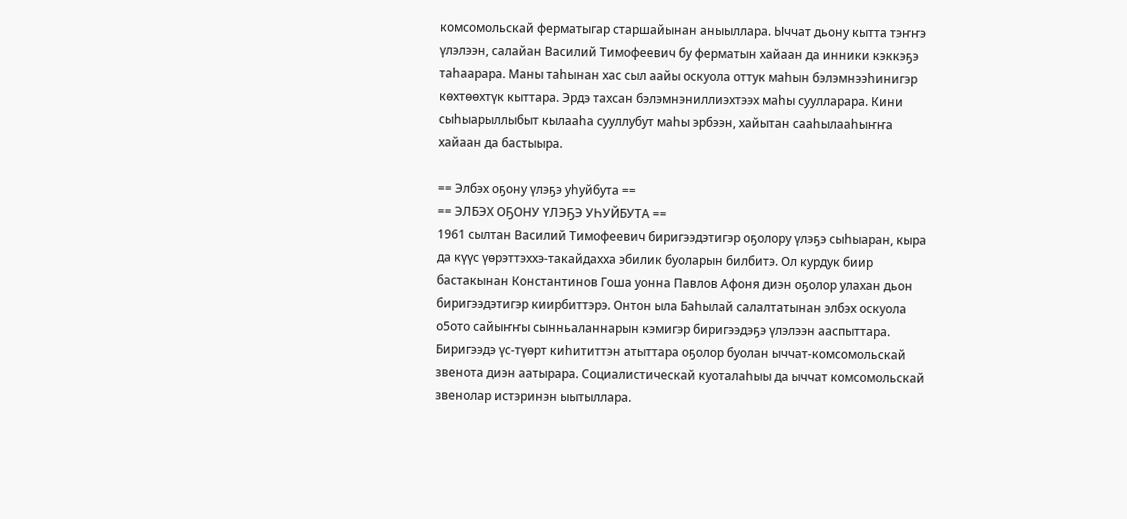комсомольскай ферматыгар старшайынан аныыллара. Ыччат дьону кытта тэҥҥэ үлэлээн, салайан Василий Тимофеевич бу ферматын хайаан да инники кэккэҕэ таһаарара. Маны таһынан хас сыл аайы оскуола оттук маһын бэлэмнээһинигэр көхтөөхтүк кыттара. Эрдэ тахсан бэлэмнэниллиэхтээх маһы суулларара. Кини сыһыарыллыбыт кылааһа сууллубут маһы эрбээн, хайытан сааһылааһыҥҥа хайаан да бастыыра.

== Элбэх оҕону үлэҕэ уһуйбута ==
== ЭЛБЭХ ОҔОНУ ҮЛЭҔЭ УҺУЙБУТА ==
1961 сылтан Василий Тимофеевич биригээдэтигэр оҕолору үлэҕэ сыһыаран, кыра да күүс үөрэттэххэ-такайдахха эбилик буоларын билбитэ. Ол курдук биир бастакынан Константинов Гоша уонна Павлов Афоня диэн оҕолор улахан дьон биригээдэтигэр киирбиттэрэ. Онтон ыла Баhылай салалтатынан элбэх оскуола о5ото сайыҥҥы сынньаланнарын кэмигэр биригээдэҕэ үлэлээн ааспыттара.
Биригээдэ үс-түөрт киhититтэн атыттара оҕолор буолан ыччат-комсомольскай звенота диэн аатырара. Социалистическай куоталаhыы да ыччат комсомольскай звенолар истэринэн ыытыллара.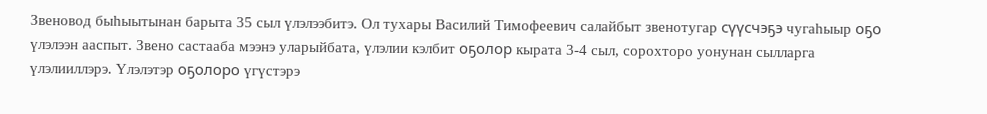Звеновод быһыытынан барыта 35 сыл үлэлээбитэ. Ол тухары Василий Тимофеевич салайбыт звенотугар сүүсчэҕэ чугаhыыр оҕо үлэлээн ааспыт. Звено састааба мээнэ уларыйбата, үлэлии кэлбит оҕолор кырата 3-4 сыл, сорохторо уонунан сылларга үлэлииллэрэ. Үлэлэтэр оҕолоро үгүстэрэ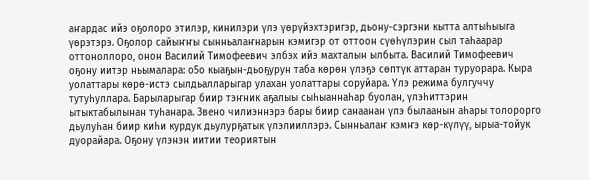аҥардас ийэ оҕолоро этилэр, кинилэри үлэ үөрүйэхтэригэр, дьону-сэргэни кытта алтыһыыга үөрэтэрэ. Оҕолор сайыҥҥы сынньалаҥнарын кэмигэр от оттоон сүөһүлэрин сыл таһаарар оттоноллоро, онон Василий Тимофеевич элбэх ийэ махталын ылбыта. Василий Тимофеевич оҕону иитэр ньымалара: о5о кыаҕын-дьоҕурун таба көрөн үлэҕэ сөптүк аттаран туруорара. Кыра уолаттары көрө-истэ сылдьалларыгар улахан уолаттары соруйара. Үлэ режима булгуччу тутуһуллара. Барыларыгар биир тэҥник аҕалыы сыһыаннаһар буолан, үлэһиттэрин ытыктабылынан туһанара. Звено чилиэннэрэ бары биир санаанан үлэ былаанын аһары толорорго дьулуһан биир киһи курдук дьулурҕатык үлэлииллэрэ. Сынньалаҥ кэмҥэ көр-күлүү, ырыа-тойук дуорайара. Оҕону үлэнэн иитии теориятын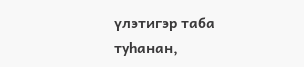үлэтигэр таба туhанан,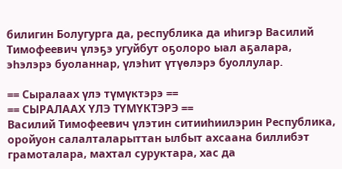билигин Болугурга да, республика да иhигэр Василий Тимофеевич үлэҕэ угуйбут оҕолоро ыал аҕалара, эhэлэрэ буоланнар, үлэhит үтүөлэрэ буоллулар.

== Сыралаах үлэ түмүктэрэ ==
== СЫРАЛААХ ҮЛЭ ТҮМҮКТЭРЭ ==
Василий Тимофеевич үлэтин ситииһиилэрин Республика, оройуон салалталарыттан ылбыт ахсаана биллибэт грамоталара, махтал суруктара, хас да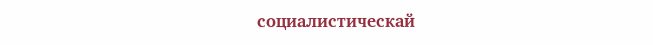социалистическай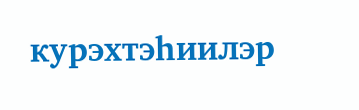курэхтэhиилэр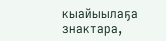кыайыылаҕа знактара,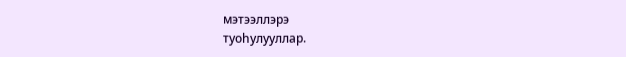мэтээллэрэ
туоһулууллар.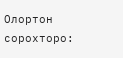Олортон сорохторо: